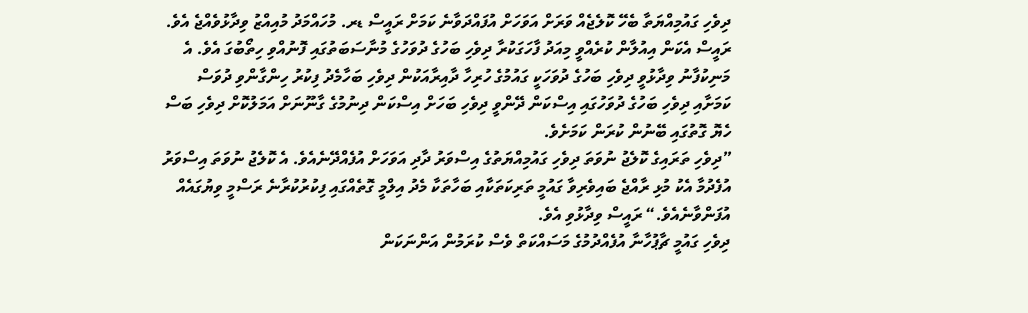ދިވެހި ގައުމިއްޔަތާ ބެހޭ ކޮލެޖެއް ވަރަށް އަވަހަށް އުފައްދަވާނެ ކަމަށް ރައީސް ޑރ. މުހައްމަދު މުއިއްޒު ވިދާޅުވެއްޖެ އެވެ.
ރައީސް އެކަން އިއުލާން ކުރެއްވީ މިއަދު ފާހަގަކުރާ ދިވެހި ބަހުގެ ދުވަހުގެ މުނާސަބަތުގައި ފޮނުއްވި ހިތޯބުގަ އެވެ. އެ މަނިކުފާނު ވިދާޅުވީ ދިވެހި ބަހުގެ ދުވަހަކީ ގައުމުގެ ހުރިހާ ދާއިރާއަކުން ދިވެހި ބަހާމެދު ފިކުރު ހިންގާންވި ދުވަސް ކަމަށާއި ދިވެހި ބަހުގެ ދުވަހުގައި އިސްކަން ދޭންވީ ދިވެހި ބަހަށް އިސްކަން ދިނުމުގެ ގާނޫނަށް އަމަލުކޮށް ދިވެހި ބަސް ހެޔޮ ގޮތުގައި ބޭނުން ކުރަން ކަމަށެވެ.
”ދިވެހި ތަރައިގެ ކޮލެޖު ނުވަތަ ދިވެހި ގައުމިއްޔަތުގެ އިސްވަރު ދާދި އަވަހަށް އުފެއްދޭނެއެވެ. އެ ކޮލެޖު ނުވަތަ އިސްވަރު އުފެދުމާ އެކު މުޅި ރާއްޖެ ބައިވެރިވާ ގައުމީ ތަރިކަތަކާއި ބަހާތަކާ މެދު އިލްމީ ގޮތެއްގައި ފިކުރުކުރާނެ ރަސްމީ ވިޔުގައެއް އުފަންވާނެއެވެ.“ ރައީސް ވިދާޅުވި އެވެ.
ދިވެހި ގައުމީ ޗާޕުހާނާ އުފެއްދުމުގެ މަސައްކަތް ވެސް ކުރަމުން އަންނަކަން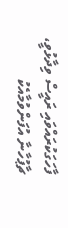ފާހަގަކުރައްވައި ރައީސް ވިދާޅުވީ، ޗާޕުހާނާ އުފަންވުމާއެކު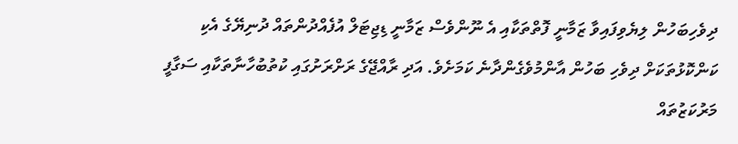ދިވެހިބަހުން ލިޔެވިފައިވާ ޒަމާނީ ފޮތްތަކާއި އެ ނޫންވެސް ޒަމާނީ ޑިޖިޓަލް އުފެއްދުންތައް ދުނިޔޭގެ އެކި ކަންކޮޅުތަކަށް ދިވެހި ބަހުން އާންމުވެގެންދާނެ ކަމަށެވެ. އަދި ރާއްޖޭގެ ރަށްރަށުގައި ކުތުބުހާނާތަކާއި ސަގާފީ މަރުކަޒުތައް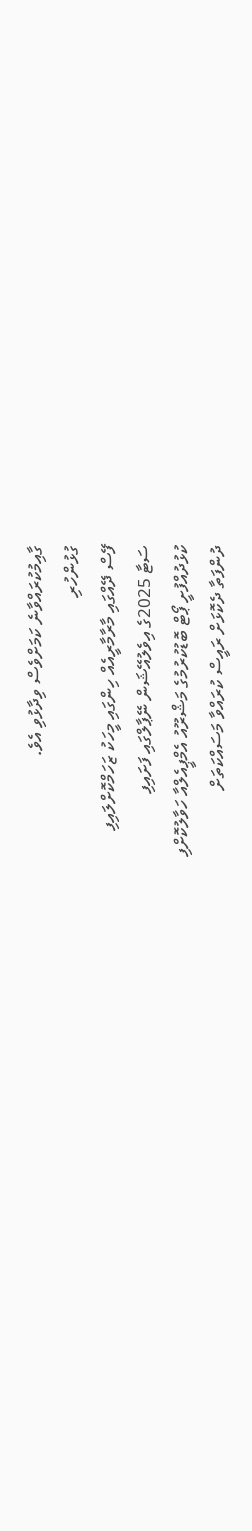ގާއިމުކުރައްވާނެ ކަމަށްވެސް ވިދާޅުވި އެވެ.
ގުޅުންހުރި
ފޭސް ދޭއްގައި މާރާމާރީއެއް ހިންގައި މީހަކު ޒަހަމްކޮށްލައިފި
ސަޓާ 2025ގެ އިވެލުއޭޝަން ނޭޕާލްގައި ފަށައިފި
ކުޅުދުއްފުށީ ޕޯޓް ބޮޑުކުރުމުގެ މަޝްރޫއު އެމްޕީއެލްއާ ހަވާލުކޮށްފި
ދުންފަތާ ދެކޮޅަށް ރައީސް ކުރައްވާ މަސައްކަތަށް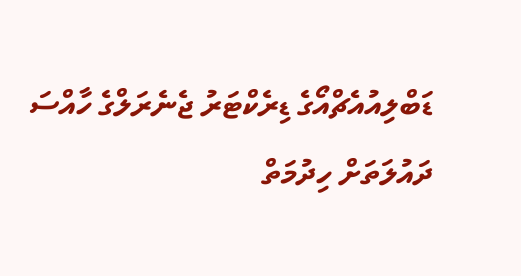ޑަބްލިއުއެޗްއޯގެ ޑިރެކްޓަރު ޖެނެރަލްގެ ހާއްސަ
ދައުލަތަށް ހިދުމަތް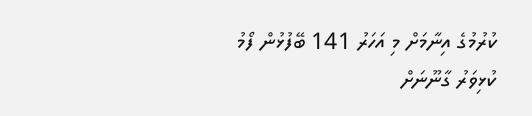ކުރުމުގެ އިނާމަށް މި އަހަރު 141 ބޭފުޅުން ފޯމު
ކުޅިވަރު ގާނޫނަށް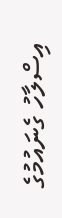އިސްލާހު ގެނައުމުގެ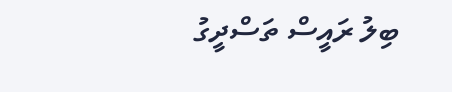ބިލު ރައީސް ތަސްދީގު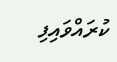ކުރައްވައިފި